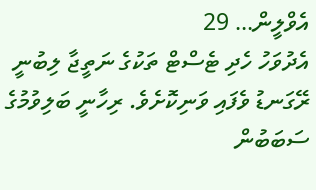އެވްލީން… 29
އެދުވަހު ހެދި ޓެސްޓް ތަކުގެ ނަތީޖާ ލިބުނީ ރޭގަނޑު ވެފައި ވަނިކޮށެވެ. ރިހާނީ ބަލިވުމުގެ ސަބަބުން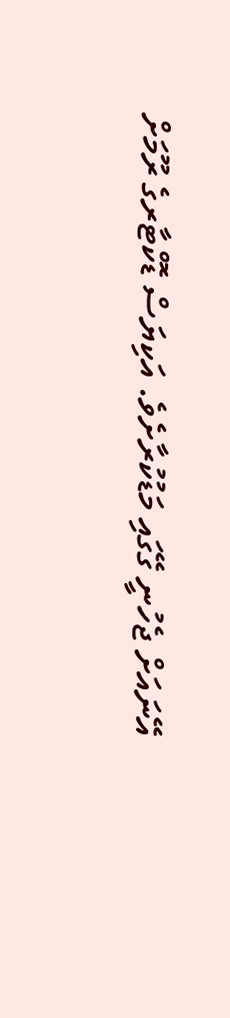އޭނައަށް ޖެހުނީ ގޭގައި މަޑުކުރާށެވެ. އަކިޔަސް ޑޮކްޓާރގެ ރޫމަށް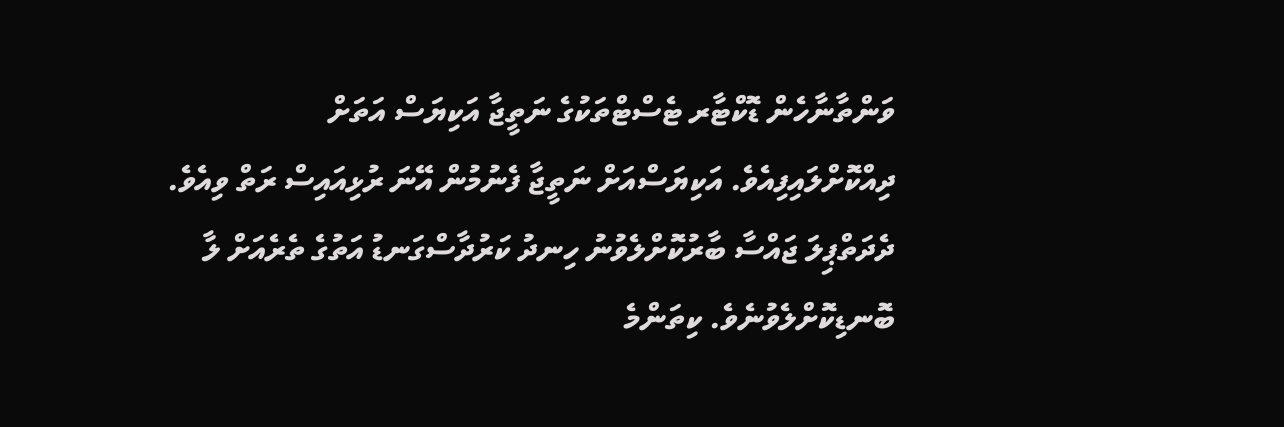ވަންތާނާހެން ޑޮކްޓާރ ޓެސްޓްތަކުގެ ނަތީޖާ އަކިޔަސް އަތަށް ދިއްކޮށްލައިފިއެވެ. އަކިޔަސްއަށް ނަތީޖާ ފެނުމުން އޭނަ ރުޅިއައިސް ރަތް ވިއެވެ. ދެދަތްޕިލަ ޖައްސާ ބާރުކޮށްލެވުނު ހިނދު ކަރުދާސްގަނޑު އަތުގެ ތެރެއަށް ލާ ބޮނޑިކޮށްލެވުނެވެ. ކިތަންމެ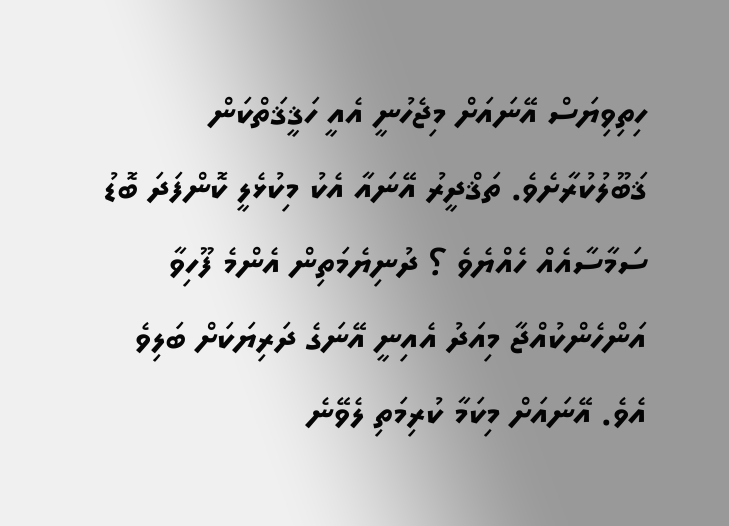ހިތިވިޔަސް އޭނައަށް މިޖެހުނީ އެއީ ހަޤީޤަތްކަން ޤަބޫލުކުރާށެވެ. ތަޤްދީރު އޭނައާ އެކު މިކުޅެލީ ކޮންފަދަ ބޮޑު ސަމާސާއެއް ހެއްޔެވެ ؟ ދުނިޔެމަތިން އެންމެ ފޫހިވާ އަންހެންކުއްޖާ މިއަދު އެއިނީ އޭނަގެ ދަރިޔަކަށް ބަލިވެ އެވެ. އޭނައަށް މިކަމާ ކުރިމަތި ލެވޭނެ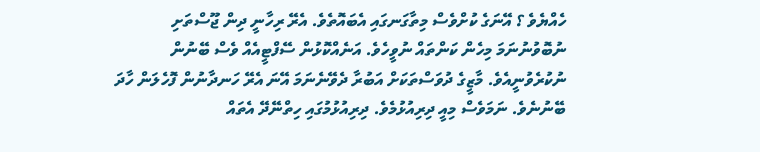ހެއްޔެވެ ؟ އޭނަގެ ކުށްވެސް މިތާގަނގައި އެބައޮތެވެ. އެރޭ ރިހާނީ ދިން ޖޫސްތަށި ނުބޮވުނުނަމަ މިހެން ކަންތައް ނުވީހެވެ. އަނެއްކޮޅުން ސޭފްޓީއެއް ވެސް ބޭނުން ނުކުރެވުނީއެވެ. މާޒީގެ ދުވަސްތަކަށް އަބުރާ ދެވޭނެނަމަ އޭނަ އެރޭ ހަނދާނުން ފޮހެލަން ހާދަ ބޭނުނެވެ. ނަމަވެސް މިއީ ދިރިއުޅުމެވެ. ދިރިއުޅުމުގައި ހިތްނޭދޭ އެތައް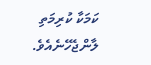ކަމަކާ ކުރިމަތި ލާންޖެހޭނެއެވެ.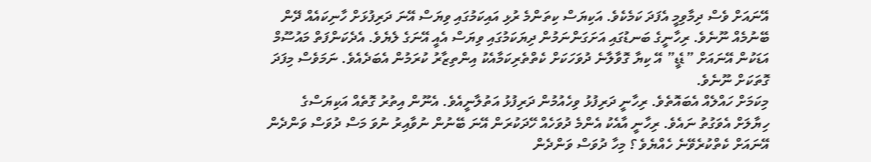އޭނައަށް ވެސް ދިމާވިމީ އެފަދަ ކަމެކެވެ. އަކިޔަސް ކިތަންމެ ރުޅި އައިކަމުގައި ވިޔަސް އޭނަ ދަރިފުޅަށް ހާނިކައެއް ދޭން ބޭނުމެއް ނޫނެވެ. ރިހާނީގެ ބަނޑުގައި އަށަގަންނަމުން ދިޔަކަމުގައި ވިޔަސް އެއީ އޭނަގެ ލެޔެވެ. އެދެކަންފަތް މައުސޫމް އަޑަކުން އޭނައަށް ”ޑެޑީ” އޭ ކިޔާ ގޮވާލާނެ ދުވަހަކަށް ކެތްތެރިކަމާއެކު އިންތިޒާރު ކުރަމުން އެބަދެއެވެ. ނަމަވެސް މިފަދަ ގޮތަކަށް ނޫނެވެ.
މިކަމަށް ހައްލެއް އެބައޮތެވެ. ރިހާނީ ދަރިފުޅު ވިހެއުމުން ދަރިފުޅު އަތުލާނީއެވެ. އެނޫން އިތުރު ގޮތެއް އަކިޔަސްގެ ހިޔާލަށް އެވަގުތު ނައެވެ. ރިހާނީ އާއެކު އެންމެ ދުވަހެއް ހޭދަކުރަން އޭނަ ބޭނުން ނުވާއިރު ނުވަ މަސް ދުވަސް ވަންދެން އޭނައަށް ކެތްކުރެވޭނެ ހެއްޔެވެ ؟ މިހާ ދުވަސް ވަންދެން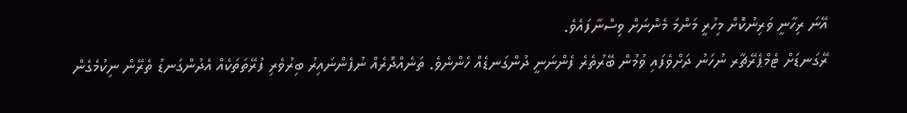އޭނަ ރިހާނީ ވަރިނުކޮށް މިހުރީ މަންމަ މެންނަށް ވިސްނާފައެވެ.
ރޭގަނޑަށް ޓެމްޕެރޭޗާރ ނުހަނު ދަށްވެފައި ވުމުން ބޭރުތެރެ ފެންނަނީ ދުންގަނޑެއް ހެންނެވެ. ތަނެއްދޮރެއް ނުފެންނައިރު ބިރުވެރި ފުރޭތަތަކެއް އެދުންގަނޑު ތެރޭން ނިކުމެގެން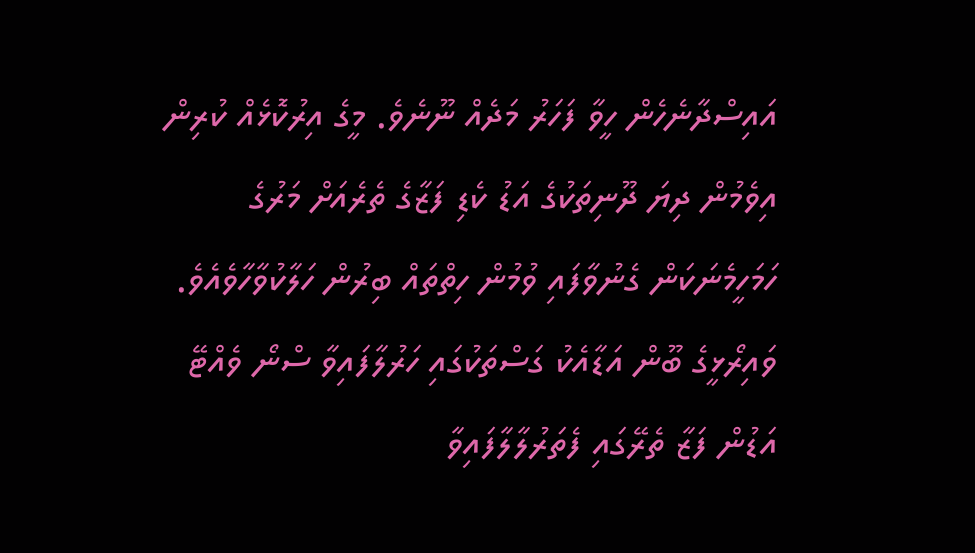އައިސްދާނެހެން ހީވާ ފަހަރު މަދެއް ނޫނެވެ. މީގެ އިރުކޮޅެއް ކުރިން އިވެމުން ދިޔަ ދޫނިތަކުގެ އަޑު ކެޑި ފަޒާގެ ތެރެއަށް މަރުގެ ހަމަހީމެނަކަން ގެނުވާފައި ވުމުން ހިތްތައް ބިރުން ހަލާކުވާހާވެއެވެ. ވައިރޯޅީގެ ބޫން އަޑާއެކު ގަސްތަކުގައި ހަރުލާފައިވާ ސްނޯ ވެއްޓޭ އަޑުން ފަޒާ ތެރޭގައި ފެތަރުލާލާފައިވާ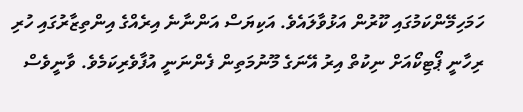ހަމަހިމޭންކަމުގައި ކޫރުން އަޅުވާލައެވެ. އަކިޔަސް އަންނާނެ އިރެއްގެ އިންތިޒާރުގައި ހުރި ރިހާނީ ޕޯޓިކޯއަށް ނިކުތް އިރު އޭނަގެ މޫނުމަތިން ފެންނަނީ އުފާވެރިކަމެވެ. ވާނީވެސް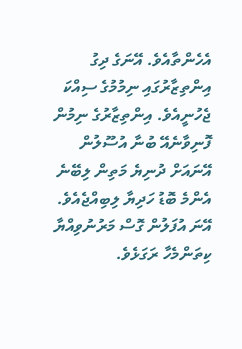އެހެންތާއެވެ. އޭނަގެ ދިގު އިންތިޒާރުގައި ނިމުމުގެ ސިއްކަ ޖެހުނީއެވެ. އިންތިޒާރުގެ ނިމުން ފޮނިވާނެއޭ ބުނާ އުސޫލުން އޭނައަށް ދުނިޔެ މަތިން ލިބޭނެ އެންމެ ބޮޑު ހަދިޔާ ލިބިއްޖެއެވެ. އޭނަ އުފަލުން ގޮސް މަރުނުވިއްޔާ ކިތަންމެހާ ރަގަޅެވެ.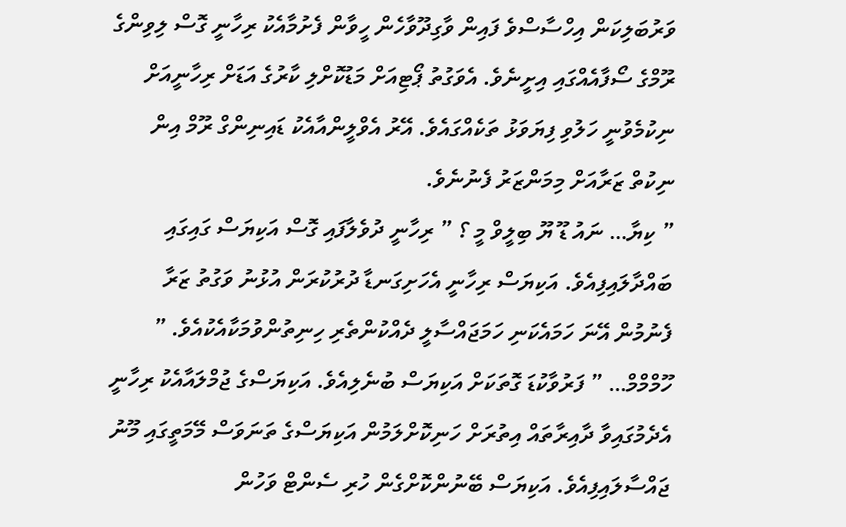ވަރުބަލިކަން އިހްސާސްވެ ފައިން ވާގިދޫވާހެން ހީވާން ފެށުމާއެކު ރިހާނީ ގޮސް ލިވިންގެ ރޫމްގެ ސޯފާއެއްގައި އިށީނެވެ. އެވަގުތު ޕޯޓިއަށް މަޑުކޮށްލި ކާރުގެ އަޑަށް ރިހާނީއަށް ނިކުމެވުނީ ހަލުވި ފިޔަވަޅު ތަކެއްގައެވެ. އޭރު އެވްލީންއާއެކު ޑައިނިންގް ރޫމް އިން ނިކުތް ޒަރާއަށް މިމަންޒަރު ފެނުނެވެ.
” ކިޔާ… ނައު ޑޫ ޔޫ ބިލީވް މީ ؟ ” ރިހާނީ ދުވެލާފައި ގޮސް އަކިޔަސް ގައިގައި ބައްދާލައިފިއެވެ. އަކިޔަސް ރިހާނީ އެހަށިގަނޑާ ދުރުކުރަން އުޅުނު ވަގުތު ޒަރާ ފެނުމުން އޭނަ ހަމައެކަނި ހަމަޖައްސާލީ ދެއްކުންތެރި ހިނިތުންވުމަކާއެކުއެވެ. ” ހޫމްމްމް… ” ފަރުވާކުޑަ ގޮތަކަށް އަކިޔަސް ބުނެލިއެވެ. އަކިޔަސްގެ ޖުމްލައާއެކު ރިހާނީ އެދެމުގައިވާ ދާއިރާތައް އިތުރަށް ހަނިކޮށްލަމުން އަކިޔަސްގެ ތަނަވަސް މޭމަތީގައި މޫނު ޖައްސާލައިފިއެވެ. އަކިޔަސް ބޭނުންކޮށްގެން ހުރި ސެންޓް ވަހުން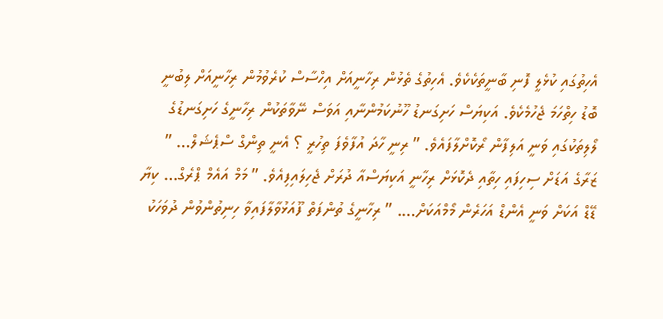އެހިތުގައި ކުޅެލީ ފޮނި ބާނީތަކެކެވެ. އެހިތުގެ ތެޅުން ރިހާނީއަށް އިހްސާސް ކުރެވުމުން ރިހާނީއަށް ލިބުނީ ބޮޑު ހިތްހަމަ ޖެހުމެކެވެ. އަކިޔަސް ހަށިގަނޑު ހޫނުކަމުންނާއި އަވަސް ނޭވާތަކުން ރިހާނީގެ ހަށިގަނޑުގެ ލޯލިތަކުގައި ވަނީ އަލިފާން ރޯކޮށްލާފައެވެ. ” ރިނީ ހާދަ އުފާވެފަ ތިހުރީ ؟ އެނީ ތިންގް ސްޕެޝަލް… ” ޒަރާގެ އަޑަށް ސިހިފައި ހިތާއި ދެކޮޅަށް ރިހާނީ އަކިޔަސްއާ ދުރަށް ޖެހިލައިފިއެވެ. ” މަމް އައެމް ޕްރެގް… ކިޔާ ޑޭޑް އަކަށް ވަނީ އެންޑް އަހަރެން މޯމްއަކަށް…. ” ރިހާނީގެ ތުންފަތް ފޫއަޅުވާލާފައިވާ ހިނިތުންވުން ދުވަހަކު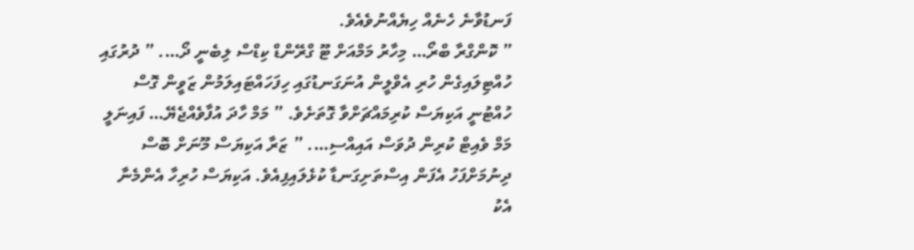ފަނޑުވާނެ ހެނެއް ހިޔެއްނުވެއެވެ.
” ކޮންގްރާ ބްރޯ… މިހާރު މަމްއަށް ޓޫ ގްރޭންޑް ކިޑްސް ލިބެނީ ދޯ…. ” ދުރުގައި ހުއްޓިލައިގެން ހުރި އެވްލީން އުނަގަނޑުގައި ހިފަހައްޓައިލަމުން ޒަވީން ގޮސް ހުއްޓުނީ އަކިޔަސް ކުރިމައްޗަށްވާ ގޮތަށެވެ. ” މަމް ހާދަ އުފާވެއްޖެޔޭ… ފައިނަލީ މަމް ވެއިޓް ކުރިން ދުވަސް އައިއްސި…. ” ޒަރާ އަކިޔަސް މޫނަށް ބޮސް ދިނުމަށްފަހު އެފަން އިސްތަށިގަނޑާ ކުޅެލައިފިއެވެ. އަކިޔަސް ހުރިހާ އެންމެނާ އެކު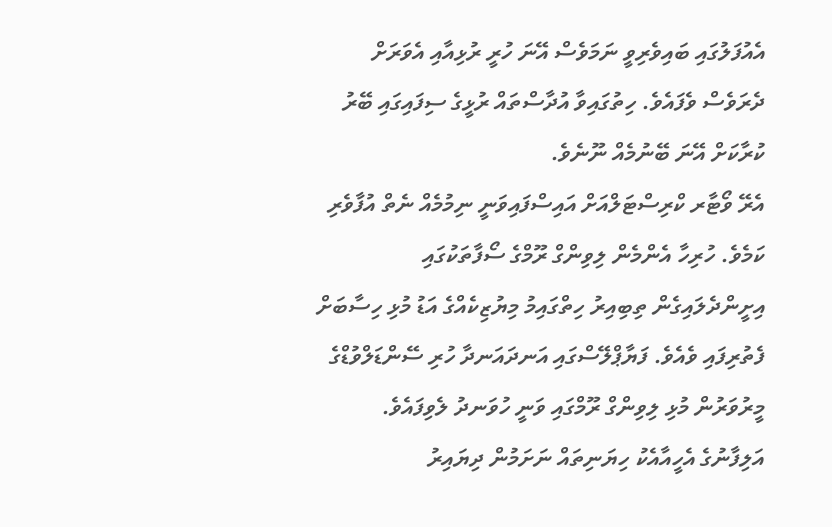އެއުފަލުގައި ބައިވެރިވީ ނަމަވެސް އޭނަ ހުރީ ރުޅިއާއި އެވަރަށް ދެރަވެސް ވެފައެވެ. ހިތުގައިވާ އުދާސްތައް ރުޅީގެ ސިފައިގައި ބޭރު ކުރާކަށް އޭނަ ބޭނުމެއް ނޫނެވެ.
އެރޭ ވޯޓާރ ކްރިސްޓަލްއަށް އައިސްފައިވަނީ ނިމުމެއް ނެތް އުފާވެރި ކަމެވެ. ހުރިހާ އެންމެން ލިވިންގް ރޫމްގެ ސޯފާތަކުގައި އިށީންދެލައިގެން ތިބިއިރު ހިތްގައިމު މިޔުޒިކެއްގެ އަޑު މުޅި ހިސާބަށް ފެތުރިފައި ވެއެވެ. ފަޔާޕްލޭސްގައި އަނދައަނދާ ހުރި ސޭންޑަލްވުޑްގެ މީރުވަރުން މުޅި ލިވިންގް ރޫމްގައި ވަނީ ހުވަނދު ލެވިފައެވެ. އަލިފާނުގެ އެހީއާއެކު ހިޔަނިތައް ނަށަމުން ދިޔައިރު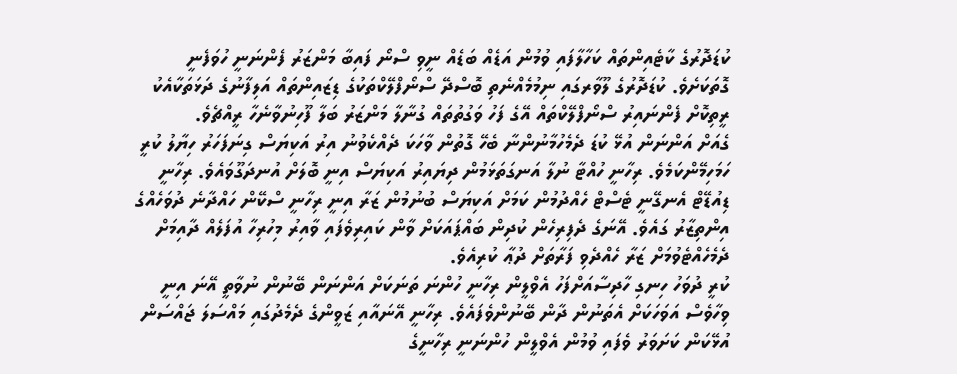ކުޑަދޮރުގެ ކާޓެއިންތައް ކަހާލާފައި ވުމުން އަޑެއް ބަޑެއް ނީވި ސްނޯ ފައިބާ މަންޒަރު ފެންނަނީ ހުވަފެނީ ގޮތަކަށެވެ. ކުޑަދޮރުގެ ލޫވާރގައި ނިމުމެއްނެތި ބޮސްދޭ ސްނޯފްލޭކްތަކުގެ ޑިޒައިންތައް އަލިފާނުގެ ދަޅަތަކާއެކު ރީތިކޮށް ފެންނައިރު ސްނޯފްލޭކްތައް އޭގެ ފަހު ވަގުތުތައް ގުނާލާ މަންޒަރު ބަލާ ފޫހިނުވާނެހާ ރީއްޗެވެ.
ގެއަށް އަންނަން އުޅޭ ކުޑަ ދެމެހުމާނުންނާ ބެހޭ ގޮތުން ވާހަކަ ދެއްކެވުނު އިރު އަކިޔަސް ގިނަފަހަރު ހިޔާލު ކުރީ ހަމަހިމޭންކަމެވެ. ރިހާނީ ހުއްޓާ ނުލާ އަނގަތަޅަމުން ދިޔައިރު އަކިޔަސް އިނީ ބޮލަށް އުނދަގޫވައެވެ. ރިހާނީ ޑިއުޑޭޓް އެނގޭނީ ޓެސްޓް ހެއްދުމުން ކަމަށް އަކިޔަސް ބުނުމުން ޒަރާ އިނީ ރިހާނީ ސްކޭން ހައްދާނެ ދުވަހެއްގެ އިންތިޒާރު ގައެވެ. އޭނަގެ ދެފިރިހެން ކުދިން ބައްޕައަކަށް ވާން ކައިރިވެފައި ވާއިރު މިހުރިހާ އުފަލެއް ދާއިމަށް ދެމެހެއްޓެވުމަށް ޒަރާ ހެއްދެވި ފަރާތަށް ދުޢާ ކުރިއެވެ.
ކުރީ ދުވަހު ހިނގި ހާދިސާއަށްފަހު އެވްލީން ރިހާނީ ހުންނަ ތަނަކަށް އަންނަން ބޭނުން ނުވާތީ އޭނަ އިނީ ވިހާވެސް އަވަހަކަށް އެތަނުން ދާން ބޭނުންވެފައެވެ. ރިހާނީ އޭނައާއި ޒަވީންގެ ދެމެދުގައި މައްސަލަ ޖައްސަން އުޅޭކަން ކަށަވަރު ވެފައި ވުމުން އެވްލީން ހުންނަނީ ރިހާނީގެ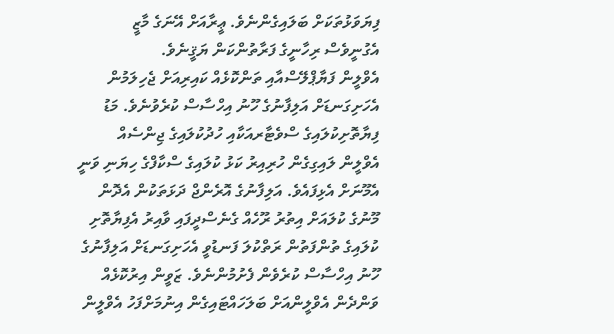ފިޔަވަޅުތަކަށް ބަލައިގެންނެވެ. ޢީރާއަށް އޭނަގެ މާޒީ އެގުނީވެސް ރިހާނީގެ ފަރާތުންކަން ޔަޤީނެވެ.
އެވްލީން ފަޔާޕްލޭސްއާއި ތަންކޮޅެއް ކައިރިއަށް ޖެހިލަމުން އެހަށިގަނޑަށް އަލިފާނުގެ ހޫނު އިހްސާސް ކުރެވުނެވެ. މަޑު ފިޔާތޮށިކުލައިގެ ސްވެޓާރއަކާއި ހުދުކުލައިގެ ޖިންސެއް އެވްލީން ލައިގިގެން ހުރިއިރު ކަޅު ކުލައިގެ ސްކާފްގެ ހިޔަނި ވަނީ އެމޫނަށް އެޅިފައެވެ. އަލިފާނުގެ އޮރެންޖް ދަޅަތަކުން އެދޮން މޫނުގެ ކުލައަށް އިތުރު ރޫހެއް ގެނެސްދީފައި ވާއިރު އެފިޔާތޮށި ކުލައިގެ ތުންފަތުން ރަތްކުލަ ފަނޑުވީ އެހަށިގަނޑަށް އަލިފާނުގެ ހޫނު އިހްސާސް ކުރެވެން ފެށުމުންނެވެ. ޒަވީން އިރުކޮޅެއް ވަންދެން އެވްލީންއަށް ބަލަހައްޓައިގެން އިނުމަށްފަހު އެވްލީން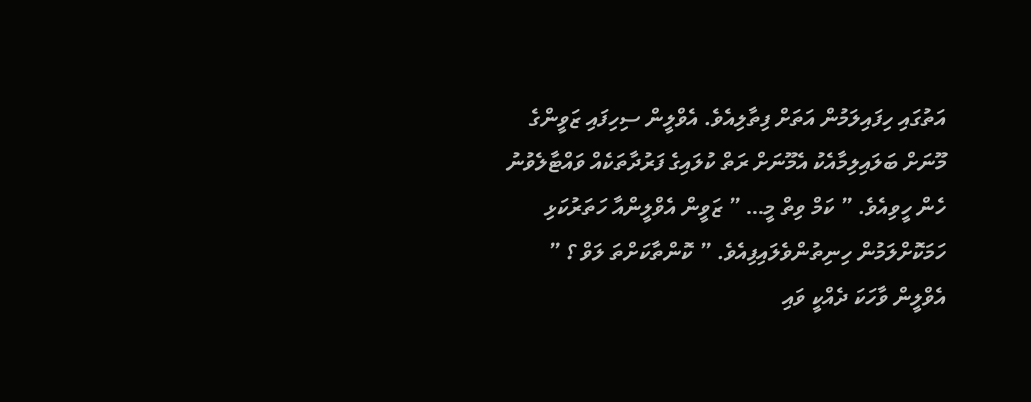އަތުގައި ހިފައިލަމުން އަތަށް ފިތާލިއެވެ. އެވްލީން ސިހިފައި ޒަވީންގެ މޫނަށް ބަލައިލިމާއެކު އެމޫނަށް ރަތް ކުލައިގެ ފަރުދާތަކެއް ވައްޓާލެވުނު ހެން ހީވިއެވެ. ” ކަމް ވިތް މީ… ” ޒަވީން އެވްލީންއާ ހަތަރުކަޅި ހަމަކޮށްލަމުން ހިނިތުންވެލައިފިއެވެ. ” ކޮންތާކަށްތަ ލަވް ؟ ” އެވްލީން ވާހަކަ ދެއްކީ ވައި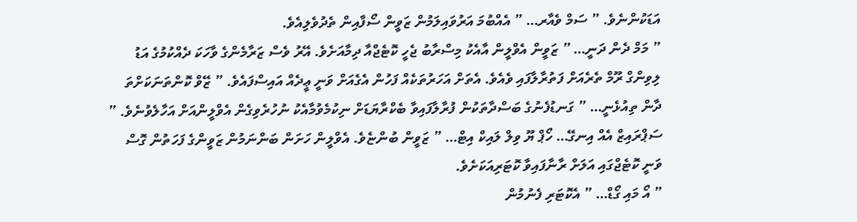އަޑަކުންނެވެ. ” ސަމް ވެއާރ… ” އެއްބުމަ އަރުވައިލަމުން ޒަވީން ސޯފާއިން ތެދުވެލިއެވެ.
” މަމް ދެން ދަނީ… ” ޒަވީން އެވްލީން އާއެކު މިސްރާބު ޖެހީ ކޮޓެޖްއާ ދިމާއަށެވެ. އޭރު ވެސް ޒަރާމެންގެ ވާހަކަ ދެއްކުމުގެ އަޑު ލިވިންގް ރޫމް ތެރެއަށް ފަތުރާލާފައި ވެއެވެ. އެތަށް އަހަރުތަކެއް ފަހުން އެގެއަށް ވަނީ ޢީދެއް އައިސްފައެވެ. ” ޒޭވް ކޮންތަނަކަށްތަ ދާން ތިއުޅެނީ… ” ގަނޑުފެނުގެ ބަސްދާތަކުން ފުރާލާފައިވާ ބެކްރާޔަޑަށް ނިކުމެވުމާއެކު ނުހުރެވިގެން އެވްލީންއަށް އަހާލެވުނެވެ. ” ސަޕްރައިޒް އެއް އިނގޭ… ހޯޕް ޔޫ ވިލް ލައިކް އިޓް… ” ޒަވީން ބުންޏެވެ. އެވްލީން ހަށަން ބަންނަމުން ޒަވީންގެ ފަހަތުން ގޮސް ވަނީ ކޮޓެޖްގައި އަލަށް ރާނާފައިވާ ކޮޓަރިއަކަށެވެ.
” އޯ މައި ގޯޑް… ” އެކޮޓަރި ފެނުމުން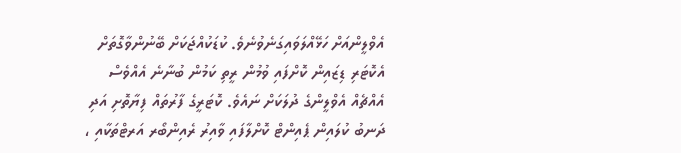އެވްލީންއަށް ހަޅޭއްލަވައިގަނެވުނެވެ. ކުޑަކުއްޖަކަށް ބޭނުންވާގޮތަށް އެކޮޓަރި ޑިޒައިން ކޮށްފައި ވުމުން ރީތި ކަމުން ބުނާނެ އެއްވެސް އެއްޗެއް އެވްލީންގެ ދުލަކަށް ނައެވެ. ކޮޓަރީގެ ފާރުތައް ފިޔާތޮށި އަދި ދަނބު ކުލައިން ޕެއިންޓް ކޮށްލާފައި ވާއިރު ރެއިންބޯރ އަރޓްތަކާއި ،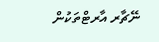ނޭޗާރ އާރޓްތަކުން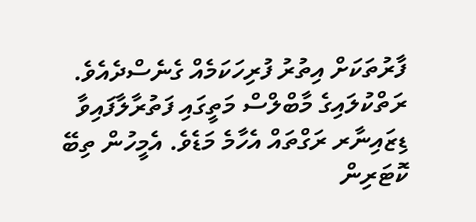ފާރުތަކަށް އިތުރު ފުރިހަކަމެއް ގެނެސްދެއެވެ. ރަތްކުލައިގެ މާބްލްސް މަތީގައި ފަތުރާލާފައިވާ ޑިޒައިނާރ ރަގްތައް އެހާމެ މަޑެވެ. އެމީހުން ތިބޭ ކޮޓަރިން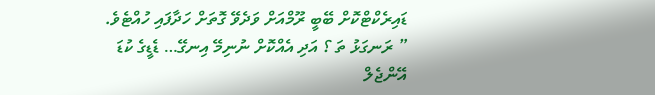ޑައިރެކްޓްކޮށް ބޭބީ ރޫމްއަށް ވަދެވޭ ގޮތަށް ހަދާފައި ހުއްޓެވެ.
” ރަނގަޅު ތަ ؟ އަދި އެއްކޮށް ނުނިމޭ އިނގޭ… ޑެޑީގެ ކުޑަ އޭންޖެލް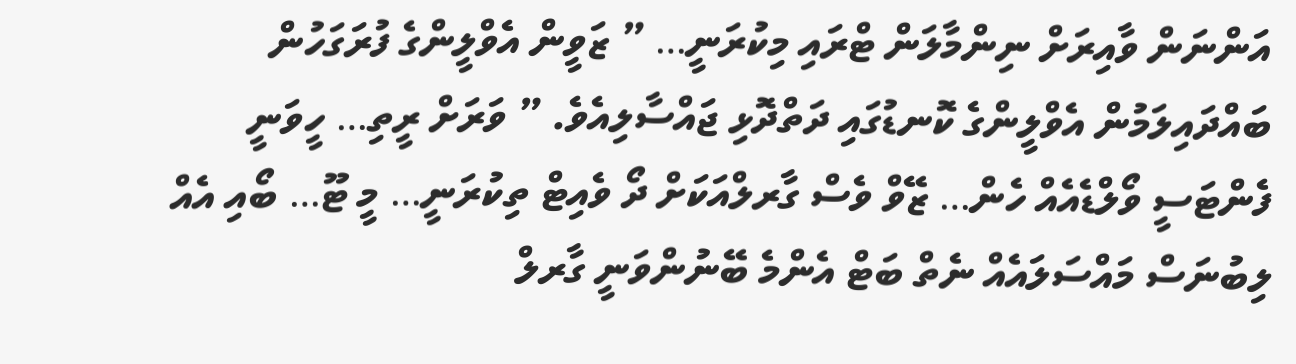އަންނަން ވާއިރަށް ނިންމާލަން ޓްރައި މިކުރަނީ… ” ޒަވީން އެވްލީންގެ ފުރަގަހުން ބައްދައިލަމުން އެވްލީންގެ ކޮނޑުގައި ދަތްދޮޅި ޖައްސާލިއެވެ. ” ވަރަށް ރީތި… ހީވަނީ ފެންޓަސީ ވޯލްޑެއެއް ހެން… ޒޭވް ވެސް ގާރލްއަކަށް ދޯ ވެއިޓް ތިކުރަނީ… މީ ޓޫ… ބޯއި އެއް ލިބުނަސް މައްސަލައެއް ނެތް ބަޓް އެންމެ ބޭނުންވަނީ ގާރލް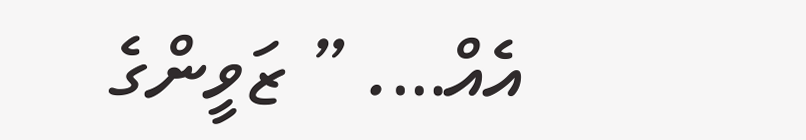އެއް…. ” ޒަވީންގެ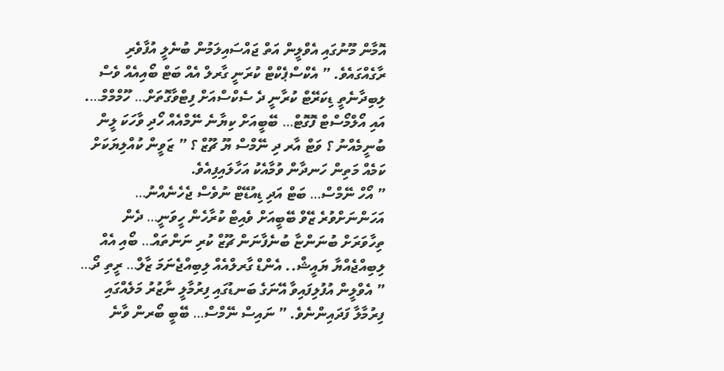އޮމާން މޫނުގައި އެވްލީން އަތް ޖައްސައިލަމުން ބުނެލީ އުފާވެރި ރާގެއްގައެވެ. ” އެކްސްޕެކްޓް ކުރަނީ ގާރލް އެއް ބަޓް ބޯއިއެއް ވެސް ލިބިދާނެތީ ޑިކަރޭޓް ކުރާނީ ދެ ސެކްސްއަށް ފިޓްވާގޮތަށް… ހޫމްމްމް…. އައި އޯލްމޯސްޓް ފޮގޮޓް… ބޭބީއަށް ކިޔާނެ ނޭމްއެއް ހޯދި ވާހަކަ ލީން ބުނީމެއްނު ؟ ވަޓް އާރ ދި ނޭމްސް ޔޫ ޗޫޒް ؟ ” ޒަވީން ކުއްލިޔަކަށް ކަމެއް މަތިން ހަނދާން ވުމާއެކު އަހާލައިފިއެވެ.
” އޯހް ނޭމްސް… ބަޓް އަދި ޑިއުޑޭޓް ނުވެސް ޖެހެނެއްނު… އަހަންނަށްވުރެ ޒޭވް ބޭބީއަށް ވެއިޓް ކުރާހެން ހީވަނީ… ދެން ތިހާވަރަށް ބުނަންޏާ ބުނެފާނަން ޗޫޒް ކުރި ނަންތައް… ބޯއި އެއް ލިބިއްޖެއްޔާ ޔައީޝް.. އެންޑް ގާރލްއެއް ލިބިއްޖެނަމަ ޒާލް… ރީތި ދޯ… ” އެވްލީން އުފުލިފައިވާ އޭނަގެ ބަނޑުގައި ފިރުމާލީ ނާޒުރު މަލެއްގައި ފިރުމާލާ ފަދައިންނެވެ. ” ނައިސް ނޭމްސް… ބޭބީ ބޯރން ވާނެ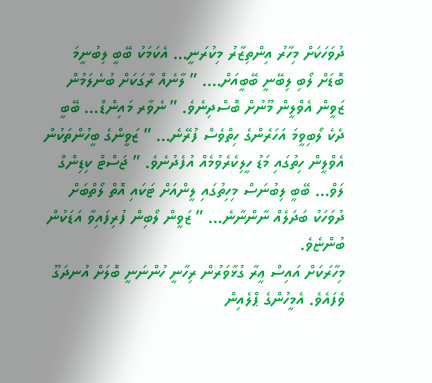ދުވަހަކަށް މިހާރު އިންތިޒާރު މިކުރަނީ… އެކަމަކު ބޭބީ ލިބުނީމަ ބޮޑަށް ލޯބި ލިބޭނީ ބޭބީއަށް…. ” ލާނެއް ރާގަކަށް ބުނެލަމުން ޒަވީން އެވްލީން މޫނުށް ބޮސްދިނެވެ. ” ނެވާރ މައިންޑް… ބޭބީ ދެކެ ލޯބިވީމަ އަހަރެންގެ ހިތްވެސް ފުރޭނެ… ” ޒަވީންގެ ބީހުންތަކުން އެވްލީން ހިތުގައި މަޑު ހީލިކެރެވުމެއް އުފެދުނެވެ. ” ޖަސްޓް ކިޑިންގް ލަވް… ބޭބީ ލިބުނަސް މިހިތުގައި ލީންއަށް ޓަކައި އޮތް ލޯތްބަށް ދުވަހަކު ބަދަލެއް ނާންނާނެ… ” ޒަވީން ލޯބިން ފުރިފައިވާ އަޑަކުން ބުންޏެވެ.
މިހާރަކަށް އައިސް ޢީރާ ގުޅާވަރުން ރިހާނީ ހުންނަނީ ބޮލަށް އުނދަގޫ ވެފައެވެ. އެމީހުންގެ ޕްލެއިން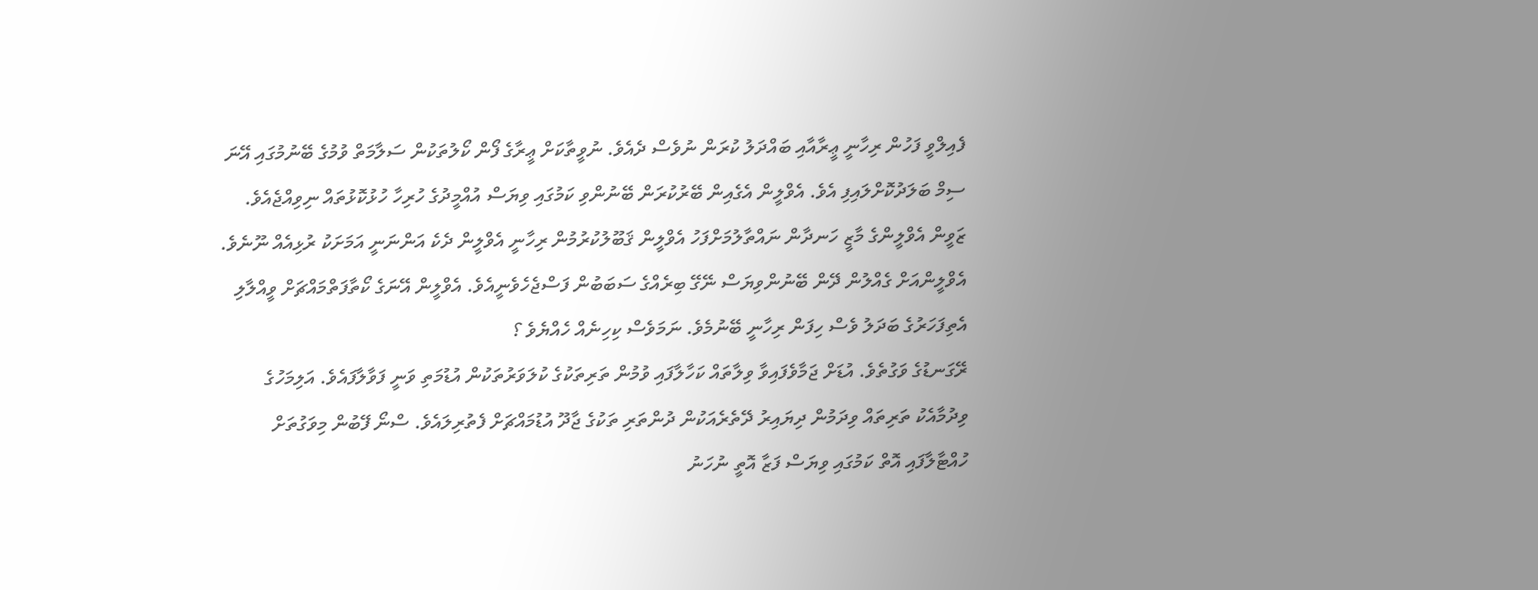ފެއިލްވީ ފަހުން ރިހާނީ ޢީރާއާއި ބައްދަލު ކުރަން ނުވެސް ދެއެވެ. ނުވީތާކަށް ޢީރާގެ ފޯން ކޯލުތަކުން ސަލާމަތް ވުމުގެ ބޭނުމުގައި އޭނަ ސިމް ބަލަދުކޮށްލައިފި އެވެ. އެވްލީން އެގެއިން ބޭރުކުރަން ބޭނުންވި ކަމުގައި ވިޔަސް އުއްމީދުގެ ހުރިހާ ހުޅުކޮޅުތައް ނިވިއްޖެއެވެ. ޒަވީން އެވްލީންގެ މާޒީ ހަނދާން ނައްތާލުމަށްފަހު އެވްލީން ޤަބޫލުކުރުމުން ރިހާނީ އެވްލީން ދެކެ އަންނަނީ އަމަށަކު ރުޅިއެއް ނޫނެވެ. އެވްލީންއަށް ގެއްލުން ދޭން ބޭނުންވިޔަސް ނޭގޭ ބިރެއްގެ ސަބަބުން ފަސްޖެހެވެނީއެވެ. އެވްލީން އޭނަގެ ކޯތާފަތްމައްޗަށް ވީއްލާލި އެތިފަހަރުގެ ބަދަލު ވެސް ހިފަން ރިހާނީ ބޭނުމެވެ. ނަމަވެސް ކިހިނެއް ހެއްޔެވެ ؟
ރޭގަނޑުގެ ވަގުތެވެ. އުޑަށް ޖަމާވެފައިވާ ވިލާތައް ކަހާލާފައި ވުމުން ތަރިތަކުގެ ކުލަވަރުތަކުން އުޑުމަތި ވަނީ ފަވާލާފައެވެ. އަލިމަހުގެ ވިދުމާއެކު ތަރިތައް ވިދަމުން ދިޔައިރު ދޭތެރެއަކުން ދުންތަރި ތަކުގެ ޖާދޫ އުޑުމައްޗަށް ފެތުރިލައެވެ. ސްނޯ ފޭބުން މިވަގުތަށް ހުއްޓާލާފައި އޮތް ކަމުގައި ވިޔަސް ފަޒާ އޮތީ ނުހަނު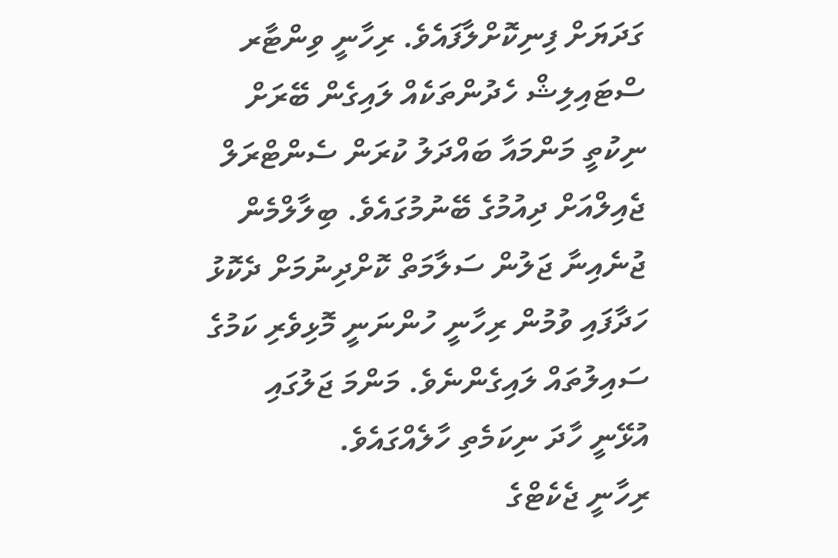ގަދަޔަށް ފިނިކޮށްލާފައެވެ. ރިހާނީ ވިންޓާރ ސްޓައިލިޝް ހެދުންތަކެއް ލައިގެން ބޭރަށް ނިކުތީ މަންމައާ ބައްދަލު ކުރަން ސެންޓްރަލް ޖެއިލްއަށް ދިއުމުގެ ބޭނުމުގައެވެ. ބިލާލްމެން ޖުނެއިނާ ޖަލުން ސަލާމަތް ކޮށްދިނުމަށް ދެކޮޅު ހަދާފައި ވުމުން ރިހާނީ ހުންނަނީ މޮޅިވެރި ކަމުގެ ސައިލުތައް ލައިގެންނެވެ. މަންމަ ޖަލުގައި އުޅޭނީ ހާދަ ނިކަމެތި ހާލެއްގައެވެ.
ރިހާނީ ޖެކެޓްގެ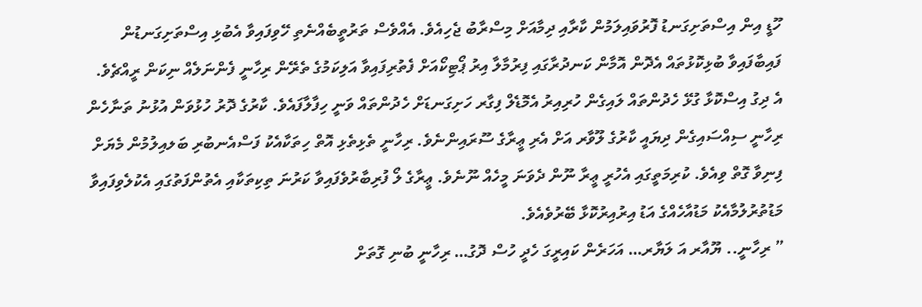ހޫޑީ އިން އިސްތަށިގަނޑު ފޮރުވައިލަމުން ކާރާއި ދިމާއަށް މިސްރާބު ޖެހިއެވެ. އެއްވެސް ތަރުތީބެއްނެތި ހޭވިފައިވާ އެބުޅި އިސްތަށިގަނޑުން ފައިބާފައިވާ ބުޅިކޮޅުތައް އެދޮން އޮމާން ކަނދުރާގައި ފިރުމާލާ އިރު ޕޯޓިކޯއަށް ފެތުރިފައިވާ އަލިކަމުގެ ތެރޭން ރިހާނީ ފެންނަލެއް ނިކަން ރީއްޗެވެ. އެ ދިގު އިސްކޮޅާ ގުޅޭ ހެދުންތައް ލައިގެން ހުރިއިރު އެމޮޑެލް ފިގާރ ހަށިގަނޑަށް ހެދުންތައް ވަނީ ހިފާލާފައެވެ. ކާރުގެ ދޮރު ހުޅުވަން އުޅުނު ތަނާހެން ރިހާނީ ސިއްސައިގެން ދިޔައީ ކާރުގެ ލޫވާރ އަށް އެރި ޢީރާގެ ސޫރައިންނެވެ. ރިހާނީ ތެޅިތެޅި އޮތް ހިތަކާއެކު ފަސްއެނބުރި ބަލއިލުމުން މެޔަށް ފިނިވާ ގޮތް ވިއެވެ. ކުރިމަތީގައި އެހުރީ ޢީރާ ނޫން ދެވަނަ މީހެއް ނޫނެވެ. ޢީރާގެ ލޯ ފުރިބާރުވެފައިވާ ކަރުނަ ތިކިތަކާއި އެތުންފަތުގައި އެކުލެވިފައިވާ މަޑުތުރުލުމާއެކު މަޑުއާހެއްގެ އަޑު އިރުއިރުކޮޅާ ބޭރުވެއެވެ.
” ރިހާނީ.. ޔޫއާރ އަ ލަޔާރ… އަހަރެން ކައިރީގަ ހެދީ ހުސް ދޮގު… ރިހާނީ ބުނި ގޮތަށް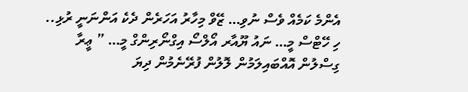އެންމެ ކަމެއް ވެސް ނުވި… ޒޭވް މިހާރު އަހަރެން ދެކެ އަންނަނީ ރުޅި.. ހި ހޭޓްސް މީ… ނައު ޔޫއާރ އޯލްސޯ އިގްނޯރިންގް މީ… ” ޢީރާ ގިސްލުން އޮއްބައިލަމުން ލޮލުން ފުރޭނެމުން ދިޔަ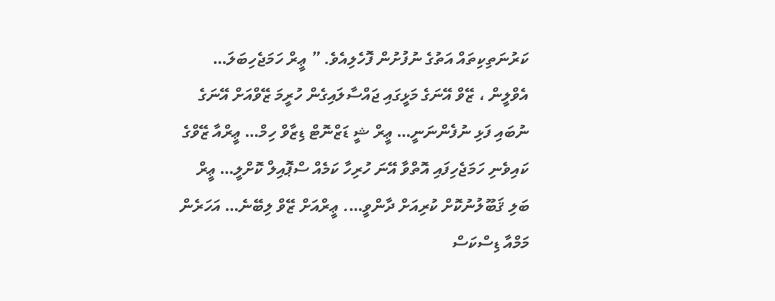ކަރުނަތިކިތައް އަތުގެ ނުފުށުން ފޮހެލިއެވެ. ” ޢީރް ހަމަޖެހިބަލަ… އެވްލީން ، ޒޭވް އޭނަގެ މަޅީގައި ޖައްސާލައިގެން ހުރީމަ ޒޭވްއަށް އޭނަގެ ނުބައި ފަޅި ނުފެންނަނީ… ޢީރް ޝީ ޑަޒްނޮޓް ޑިޒާވް ހިމް… ޢީރްއާ ޒޭވްގެ ކައިވެނި ހަމަޖެހިފައި އޮތްވާ އޭނަ ހުރިހާ ކަމެއް ސްޕޮއިލް ކޮށްލީ… ޢީރް ބަލި ޤަބޫލުނުކޮށް ކުރިއަށް ދާންވީ…. ޢީރްއަށް ޒޭވް ލިބޭނެ… އަހަރެން މަމްއާ ޑިސްކަސް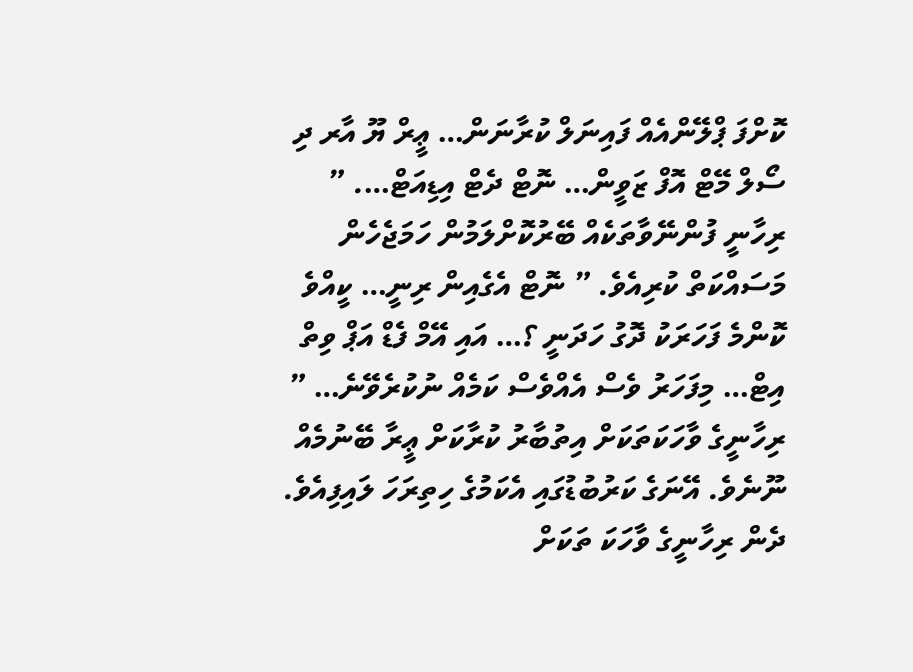ކޮށްފަ ޕްލޭންއެއް ފައިނަލް ކުރާނަން… ޢީރް ޔޫ އާރ ދި ސޯލް މޭޓް އޮފް ޒަވީން… ނޮޓް ދެޓް އިޑިއަޓް…. ” ރިހާނީ ފުންނޭވާތަކެއް ބޭރުކޮށްލަމުން ހަމަޖެހެން މަސައްކަތް ކުރިއެވެ. ” ނޮޓް އެގެއިން ރިނީ… ކީއްވެ ކޮންމެ ފަހަރަކު ދޮގު ހަދަނީ ؟… އައި އޭމް ފެޑް އަޕް ވިތް އިޓް… މިފަހަރު ވެސް އެއްވެސް ކަމެއް ނުކުރެވޭނެ… ” ރިހާނީގެ ވާހަކަތަކަށް އިތުބާރު ކުރާކަށް ޢީރާ ބޭނުމެއް ނޫނެވެ. އޭނަގެ ކަރުބުޑުގައި އެކަމުގެ ހިތިރަހަ ލައިފިއެވެ. ދެން ރިހާނީގެ ވާހަކަ ތަކަށް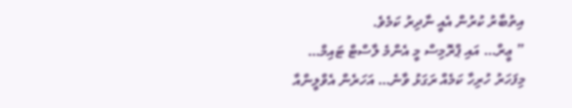އިތުބާރު ކުރުން އެއީ ނާދިރު ކަމެވެ.
” ޢީރް… އައި ޕްރޮމިސް މީ އެންމެ ލާސްޓް ޓައިމް… މިފަހަރު ހުރިހާ ކަމެއް ރަގަޅު ވާނެ… އަހަރެން އެވްލީންއާ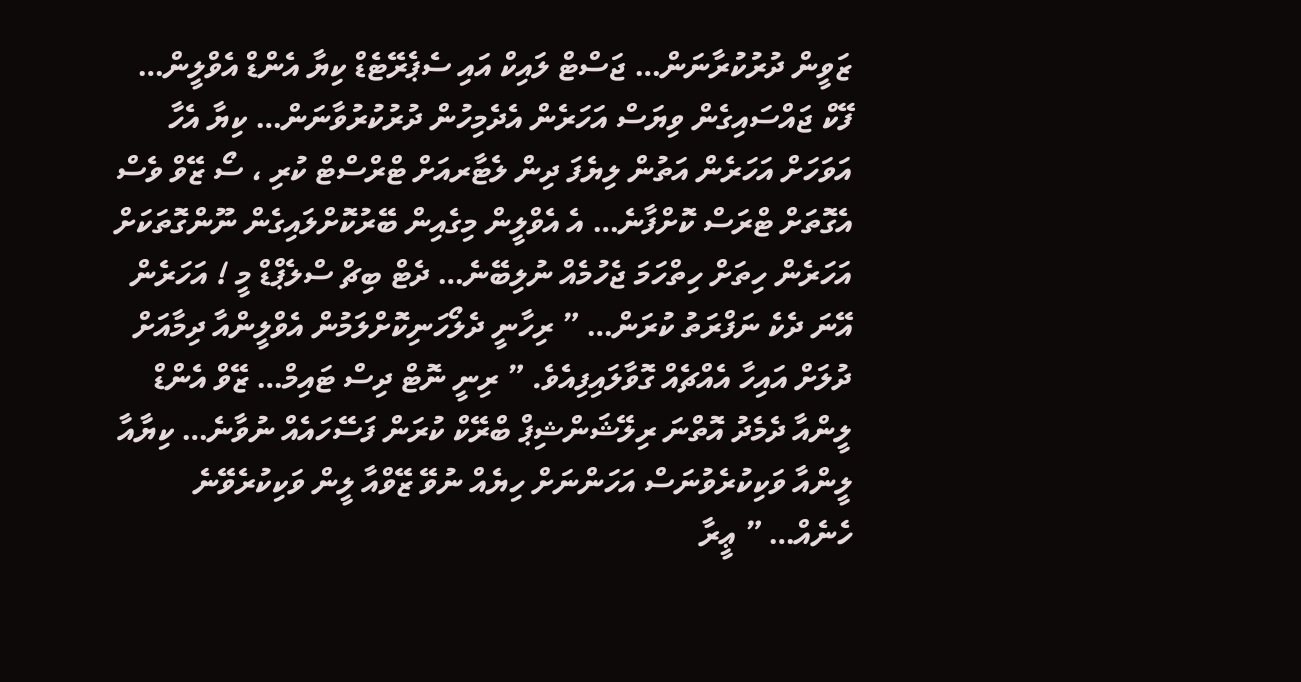ޒަވީން ދުރުކުރާނަން… ޖަސްޓް ލައިކް އައި ސެޕެރޭޓެޑް ކިޔާ އެންޑް އެވްލީން… ފޭކް ޖައްސައިގެން ވިޔަސް އަހަރެން އެދެމިހުން ދުރުކުރުވާނަން… ކިޔާ އެހާ އަވަހަށް އަހަރެން އަތުން ލިޔެފަ ދިން ލެޓާރއަށް ޓްރްސްޓް ކުރި ، ސޯ ޒޭވް ވެސް އެގޮތަށް ޓްރަސް ކޮށްފާނެ… އެ އެވްލީން މިގެއިން ބޭރުކޮށްލައިގެން ނޫންގޮތަކަށް އަހަރެން ހިތަށް ހިތްހަމަ ޖެހުމެއް ނުލިބޭނެ… ދެޓް ބިޗް ސްލެޕްޑް މީ ! އަހަރެން އޭނަ ދެކެ ނަފްރަތު ކުރަން… ” ރިހާނީ ދެލޯހަނިކޮށްލަމުން އެވްލީންއާ ދިމާއަށް ދުލަށް އައިހާ އެއްޗެއް ގޮވާލައިފިއެވެ. ” ރިނީ ނޮޓް ދިސް ޓައިމް… ޒޭވް އެންޑް ލީންއާ ދެމެދު އޮތްނަ ރިލޭޝަންޝިޕް ބްރޭކް ކުރަން ފަސޭހައެއް ނުވާނެ… ކިޔާއާ ލީންއާ ވަކިކުރެވުނަސް އަހަންނަށް ހިޔެއް ނުވޭ ޒޭވްއާ ލީން ވަކިކުރެވޭނެ ހެނެއް… ” ޢީރާ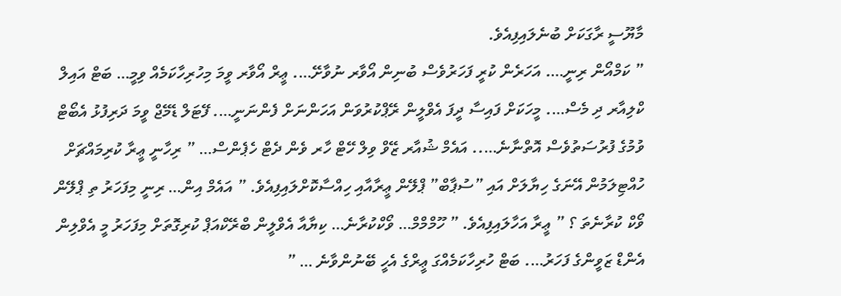މާޔޫސީ ރާގަކަށް ބުނެލައިފިއެވެ.
” ކަމްއޯން ރިނީ…. އަހަރެން ކުރީ ފަހަރުވެސް ބުނިން އޯވާރ ނުވާށޭ…. ޢީރް އޯވާރ ވީމަ މިހުރިހާކަމެއް ވިމީ… ބަޓް އައިލް ކްލިއާރ ދި މެސް…. މީހަކަށް ފައިސާ ދީފަ އެވްލީން ރޭޕްކުރުވަން އަހަންނަށް ފެންނަނީ…. ފޭޓަލް ޑެމޭޖް ވީމަ ދަރިފުޅު އެބޯޓް ވުމުގެ ފުރުސަތުވެސް އޮތްނާނެ….. އައެމް ޝުއާރ ޒޭވް ވިލް ހޭޓް ހާރ ވެން ދެޓް ހެޕެންސް… ” ރިހާނީ ޢީރާ ކުރިމައްޗަށް ހުއްޓިލަމުން އޭނަގެ ހިޔާލަށް އައި ”ސުޕާބް” ޕްލޭން ޢީރާއާއި ހިއްސާކޮށްލައިފިއެވެ. ” އައެމް އިން… ރިނީ މިފަހަރު ތި ޕްލޭން ވޯކް ކުރާނެތަ ؟ ” ޢީރާ އަހާލައިފިއެވެ. ” ހޫމްމްމް… ވޯކްކުރާނެ… ކިޔާއާ އެވްލީން ބްރޭކްއަޕް ކުރިގޮތަށް މިފަހަރު މީ އެވްލިން އެންޑް ޒަވީންގެ ފަހަރު…. ބަޓް ހުރިހާކަމެއްގަ ޢީރްގެ އެހީ ބޭނުންވާނެ … ”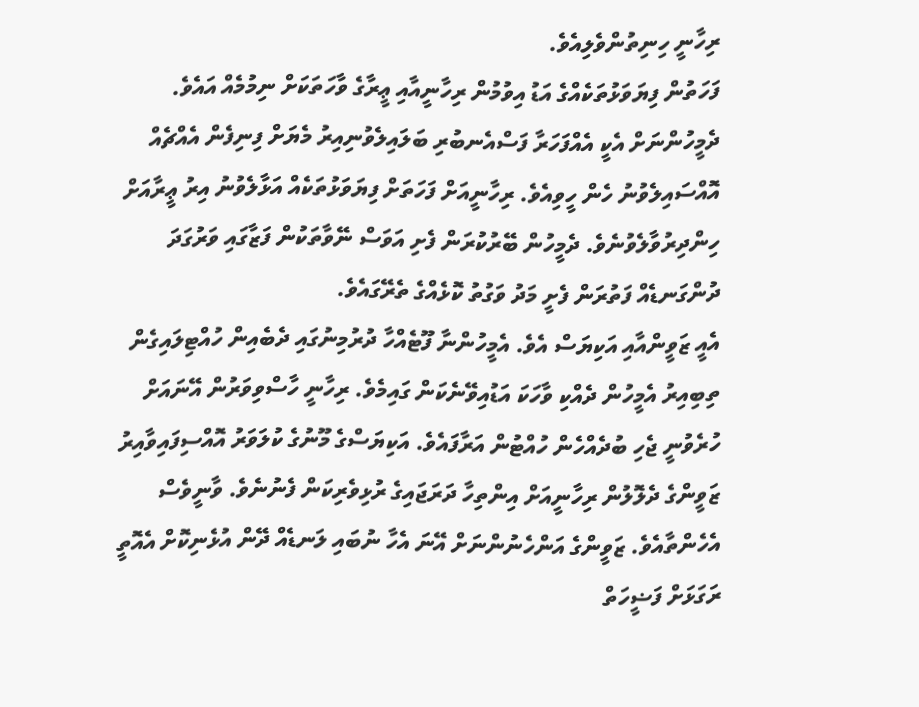ރިހާނީ ހިނިތުންވެލިއެވެ.
ފަހަތުން ފިޔަވަޅުތަކެއްގެ އަޑު އިވުމުން ރިހާނީއާއި ޢީރާގެ ވާހަތަކަށް ނިމުމެއް އައެވެ. ދެމީހުންނަށް އެކީ އެއްފަހަރާ ފަސްއެނބުރި ބަލައިލެވުނިއިރު މެޔަށް ފިނިފެން އެއްޗެއް އޮއްސައިލެވުނު ހެން ހީވިއެވެ. ރިހާނީއަށް ފަހަތަށް ފިޔަވަޅުތަކެއް އަޅާލެވުނު އިރު ޢީރާއަށް ހިންދިރުވާލެވުނެވެ. ދެމީހުން ބޭރުކުރަން ފެށި އަވަސް ނޭވާތަކުން ފަޒާގައި ވަރުގަދަ ދުންގަނޑެއް ފަތުރަން ފެށީ މަދު ވަގުތު ކޮޅެއްގެ ތެރޭގައެވެ.
އެއީ ޒަވީންއާއި އަކިޔަސް އެވެ. އެމީހުންނާ ފޫޓެއްހާ ދުރުމިނުގައި ދެބެއިން ހުއްޓިލައިގެން ތިބިއިރު އެމީހުން ދެއްކި ވާހަކަ އަޑުއިވޭނެކަން ގައިމެވެ. ރިހާނީ ހާސްވިވަރުން އޭނައަށް ހުރެވުނީ ޖެހި ބުދެއްހެން ހުއްޓުން އަރާފައެވެ. އަކިޔަސްގެ މޫނުގެ ކުލަވަރު އޮއްސިފައިވާއިރު ޒަވީންގެ ދެލޮލުން ރިހާނީއަށް އިންތިހާ ދަރަޖައިގެ ރުޅިވެރިކަން ފެނުނެވެ. ވާނީވެސް އެހެންތާއެވެ. ޒަވީންގެ އަންހެނުންނަށް އޭނަ އެހާ ނުބައި ލަނޑެއް ދޭން އުޅެނިކޮށް އެއޮތީ ރަގަޅަށް ފަޟީހަތް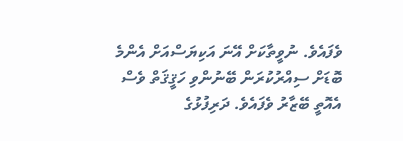ވެފައެވެ. ނުވީތާކަށް އޭނަ އަކިޔަސްއަށް އެންމެ ބޮޑަށް ސިއްރުކުރަން ބޭނުންވި ހަޤީޤަތް ވެސް އެއޮތީ ބޭޒާރު ވެފައެވެ. ދަރިފުޅުގެ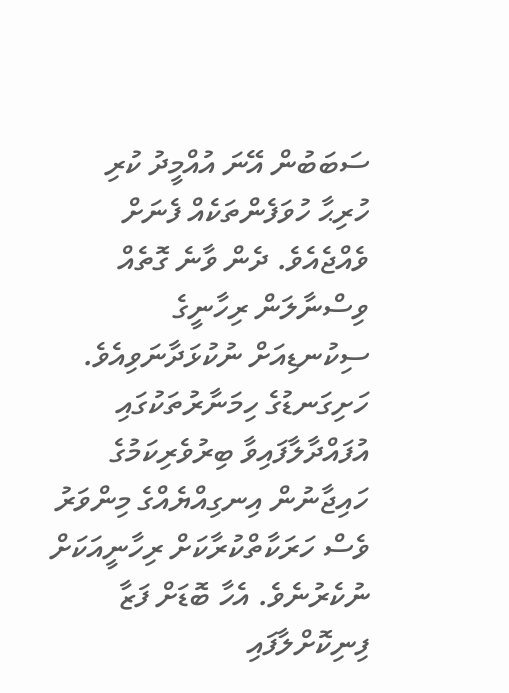ސަބަބުން އޭނަ އުއްމީދު ކުރި ހުރިޙާ ހުވަފެންތަކެއް ފެނަށް ވެއްޖެއެވެ. ދެން ވާނެ ގޮތެއް ވިސްނާލަން ރިހާނީގެ ސިކުނޑިއަށް ނުކުޅަދާނަވިއެވެ. ހަށިގަނޑުގެ ހިމަނާރުތަކުގައި އުފައްދާލާފައިވާ ބިރުވެރިކަމުގެ ހައިޖާނުން އިނގިއްޔެއްގެ މިންވަރު ވެސް ހަރަކާތްކުރާކަށް ރިހާނީއަކަށް ނުކެރުނެވެ. އެހާ ބޮޑަށް ފަޒާ ފިނިކޮށްލާފައި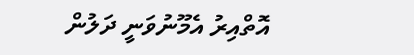އޮތްއިރު އެމޫނުވަނީ ދަލުން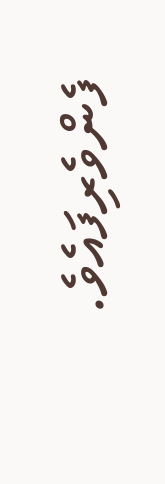ފެންވެރިފައެވެ.